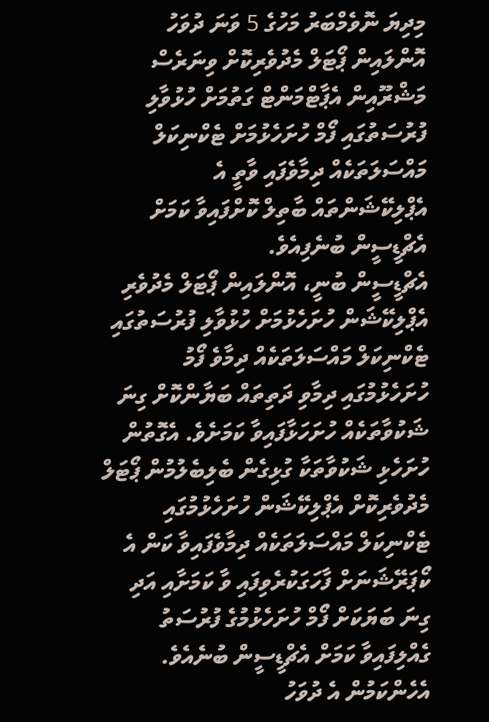މިދިޔަ ނޮވެމްބަރު މަހުގެ 5 ވަނަ ދުވަހު އޮންލައިން ޕޯޓަލް މެދުވެރިކޮށް ވިނަރެސް މަޝްރޫއިން އެޕާޓްމަންޓް ގަތުމަށް ހުޅުވާލި ފުރުސަތުގައި ފޯމް ހުށަހެޅުމަށް ޓެކްނިކަލް މައްސަލަތަކެއް ދިމާވެފައި ވާތީ އެ އެޕްލިކޭޝަންތައް ބާތިލް ކޮށްފައިވާ ކަމަށް އެޗްޑީސީން ބުނެފިއެވެ.
އެޗްޑީސީން ބުނީ، އޮންލައިން ޕޯޓަލް މެދުވެރި އެޕްލިކޭޝަން ހުށަހެޅުމަށް ހުޅުވާލި ފުރުސަތުގައި ޓެކްނިކަލް މައްސަލަތަކެއް ދިމާވެ ފޯމު ހުށަހެޅުމުގައި ދިމާވި ދަތިތައް ބަޔާންކޮށް ގިނަ ޝަކުވާތަކެއް ހުށަހަޅާފައިވާ ކަމަށެވެ. އެގޮތުން ހުށަހެޅި ޝަކުވާތަކާ ގުޅިގެން ބެލިބެލުމުން ޕޯޓަލް މެދުވެރިކޮށް އެޕްލިކޭޝަން ހުށަހެޅުމުގައި ޓެކްނިކަލް މައްސަލަތަކެއް ދިމާވެފައިވާ ކަން އެ ކޯޕަރޭޝަނަށް ފާހަގަކުރެވިފައި ވާ ކަމަށާއި އަދި ގިނަ ބަޔަކަށް ފޯމް ހުށަހެޅުމުގެ ފުރުސަތު ގެއްލިފައިވާ ކަމަށް އެޗްޑީސީން ބުނެއެވެ.
އެހެންކަމުން އެ ދުވަހު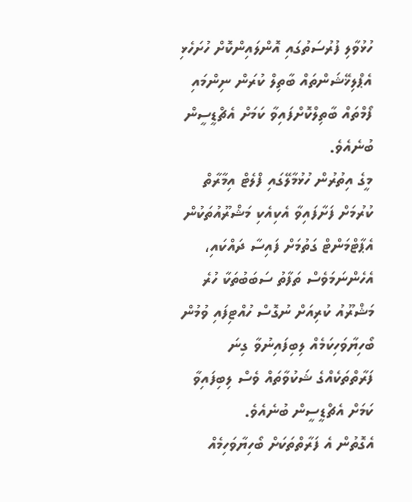ހުޅުވާލި ފުރުސަތުގައި އޮންލައިންކޮށް ހުށަހެޅި އެޕްލިޚޭޝަންތައް ބާތިލް ކުރަން ނިންމައި ފޯމްތައް ބާތިލްކޮށްފައިވާ ކަމަށް އެޗްޑީސީން ބުނެއެވެ.
މީގެ އިތުރުން ހުޅުމާލޭގައި ފްލެޓް އިމާރާތް ކުރުމަށް ފަށާފައިވާ އެކިއެކި މަޝްރޫއުތަކުން އެޕާޓްމަންޓް ގަތުމަށް ފައިސާ ދައްކައި، އެހެންނަމަވެސް ތަފާތު ސަބަބުތަކާ ހުރެ މަޝްރޫއު ކުރިއަށް ނުގޮސް ހުއްޓިފައި ވުމުން ބޯހިޔާވަހިކަމެއް ލިބިފައިނުވާ ގިނަ ފަރާތްތަކެއްގެ ޝަކުވާތައް ވެސް ލިބިފައިވާ ކަމަށް އެޗްޑީސީން ބުނެއެވެ.
އެގޮތުން އެ ފަރާތްތަކަށް ބޯހިޔާވަހިމެއް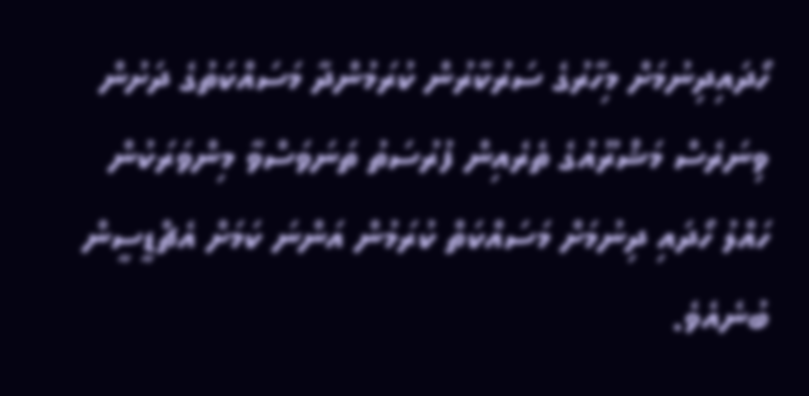ހޯދައިދިނުމަށް މިހާރުގެ ސަރުކާރުން ކުރަމުންދާ މަސައްކަތުގެ ދަށުން ވިނަރެސް މަޝްރޫއުގެ ތެރެއިން ފުރުސަތު ތަނަވަސްވާ މިންވަރަކުން ހައްލު ހޯދައި ދިނުމަށް މަސައްކަތް ކުރަމުން އަންނަ ކަމަށް އެޗްޑީސީން ބުނެއެވެ.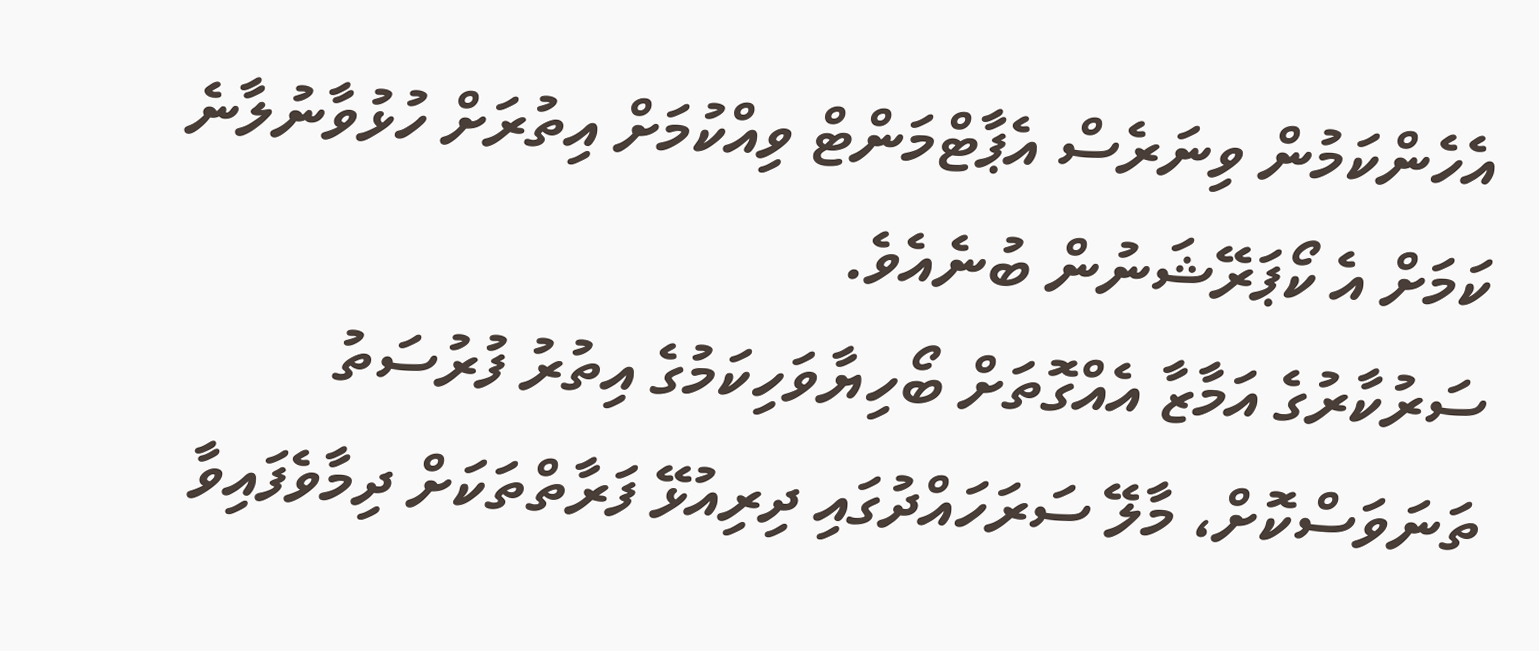އެހެންކަމުން ވިނަރެސް އެޕާޓްމަންޓް ވިއްކުމަށް އިތުރަށް ހުޅުވާނުލާނެ ކަމަށް އެ ކޯޕަރޭޝަނުން ބުނެއެވެ.
ސަރުކާރުގެ އަމާޒާ އެއްގޮތަށް ބޯހިޔާވަހިކަމުގެ އިތުރު ފުރުސަތު ތަނަވަސްކޮށް، މާލޭ ސަރަހައްދުގައި ދިރިއުޅޭ ފަރާތްތަކަށް ދިމާވެފައިވާ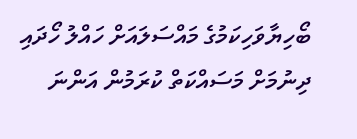ބޯހިޔާވަހިކަމުގެ މައްސަލައަށް ހައްލު ހޯދައި ދިނުމަށް މަސައްކަތް ކުރަމުން އަންނަ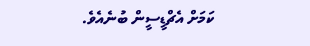ކަމަށް އެޗްޑީސީން ބުނެއެވެ.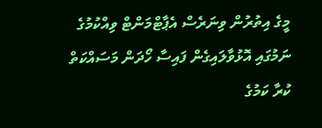މީގެ އިތުރުން ވިނަރެސް އެޕާޓްމަންޓް ވިއްކުމުގެ ނަމުގައި އޮޅުވާލައިގެން ފައިސާ ހޯދަން މަސައްކަތް ކުރާ ކަމުގެ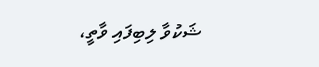ޝަކުވާ ލިބިފައި ވާތީ،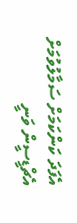އެފަދަ ކަންކަމަށް ސަމާލުވުމަށް އެޗްޑީސީން ވަނީ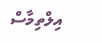އިލްތިމާސް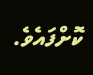ކޮށްފައެވެ.